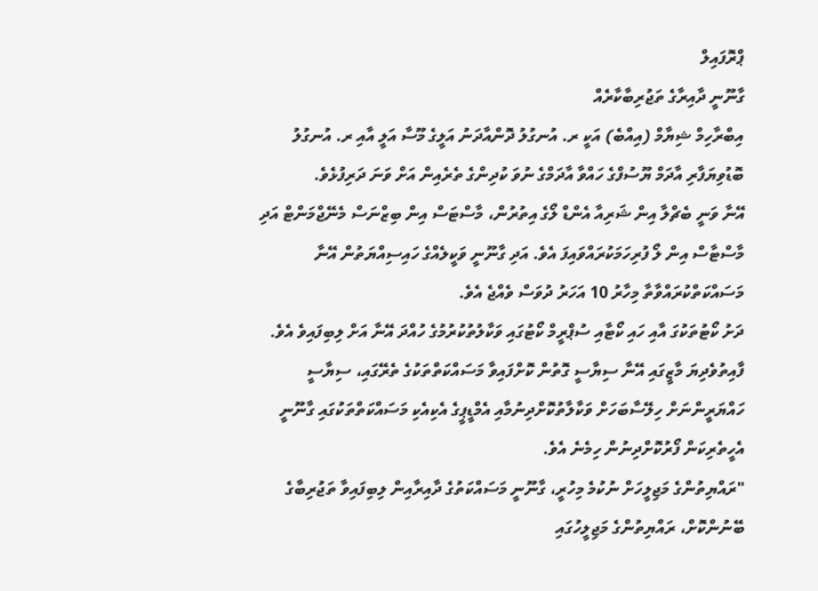ޕްރޮފައިލް
ގާނޫނީ ދާއިރާގެ ތަޖުރިބާކާރެއް
އިބްރާހިމް ޝިޔާމް (އިއްބެ) އަކީ ރ. އުނގުލު ދޮންއާދަނު އަލީގެ މޫސާ އަލީ އާއި ރ. އުނގުލު ބޮޑުވިޔަފާރި އާދަމް ޔޫސުފްގެ ހައްވާ އާދަމްގެ ނުވަ ކުދިންގެ ތެރެއިން އަށް ވަނަ ދަރިފުޅެވެ.
އޭނާ ވަނީ ބެޗްލާ އިން ޝަރިއާ އެންޑް ލޯގެ އިތުރުން، މާސްޓަސް އިން ބިޒްނަސް މެނޭޖްމަންޓް އަދި މާސްޓާސް އިން ލޯ ފުރިހަމަކުރައްވައިފަ އެވެ. އަދި ގާނޫނީ ވަކީލެއްގެ ހައިސިއްޔަތުން އޭނާ މަސައްކަތްކުރައްވާތާ މިހާރު 10 އަހަރު ދުވަސް ވެއްޖެ އެވެ.
ދަށު ކޯޓުތަކުގަ އާއި ހައި ކޯޓާއި ސުޕްރީމް ކޯޓުގައި ވަކާލުތުކުރުމުގެ ހުއްދަ އޭނާ އަށް ލިބިފައިވެ އެވެ.
ފާއިތުވެދިޔަ މާޒީގައި އޭނާ ސިޔާސީ ގޮތުން ކޮށްފައިވާ މަސައްކަތްތަކުގެ ތެރޭގައި، ސިޔާސީ ހައްޔަރީންނަށް ހިލޭސާބަހަށް ވަކާލާތުކޮށްދިނުމާއި އެމްޑީޕީގެ އެކިއެކި މަސައްކަތްތަކުގައި ގާނޫނީ އެހީތެރިކަން ފޯރުކޮށްދިނުން ހިމެނެ އެވެ.
"ރައްޔިތުންގެ މަޖިލީހަށް ނުކުމެ މިހުރީ، ގާނޫނީ މަސައްކަތުގެ ދާއިރާއިން ލިބިފައިވާ ތަޖުރިބާގެ ބޭނުންކޮށް، ރައްޔިތުންގެ މަޖިލީހުގައި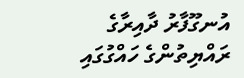އުނގޫފާރު ދާއިރާގެ ރައްޔިތުންގެ ހައްގުގައި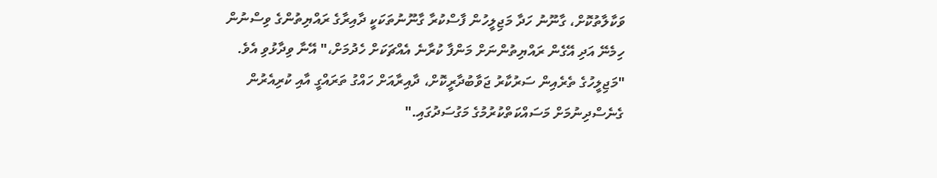ވަކާލާތުކޮށް، ގާނޫނު ހަދާ މަޖިލީހުން ފާސްކުރާ ގާނޫނުތަކަކީ ދާއިރާގެ ރައްޔިތުންގެ ވިސްނުން ހިމެނޭ އަދި އޭގެން ރައްޔިތުންނަށް މަންފާ ކުރާނެ އެއްޗަކަށް ހެދުމަށް،" އޭނާ ވިދާޅުވި އެވެ.
"މަޖިލީހުގެ ތެރެއިން ސަރުކާރު ޖަވާބުދާރީކޮށް، ދާއިރާއަށް ހައްގު ތަރައްގީ އާއި ކުރިއެރުން ގެނެސްދިނުމަށް މަސައްކަތްކުރުމުގެ މަގުސަދުގައި."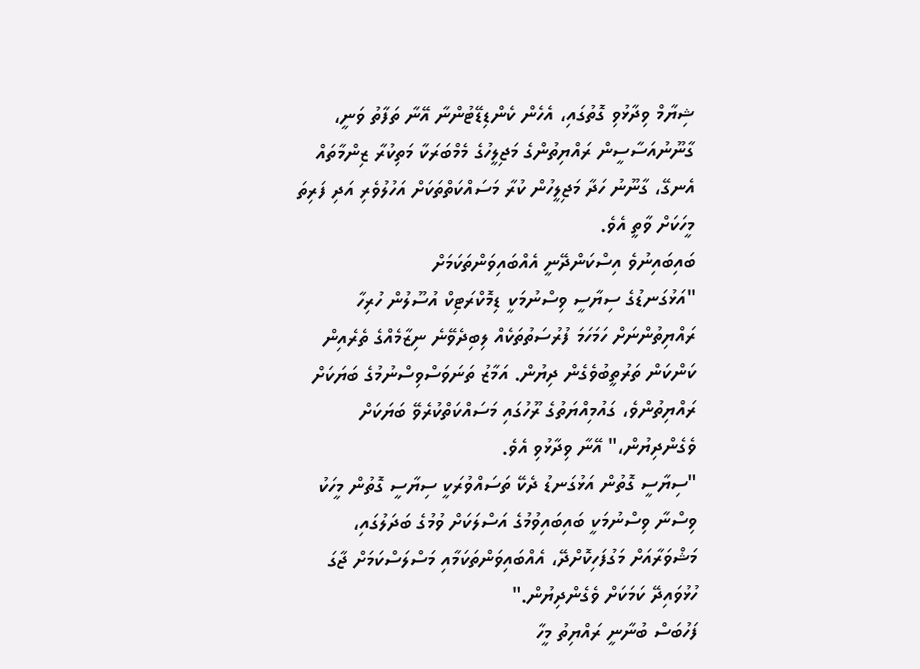ޝިޔާމް ވިދާޅުވި ގޮތުގައި، އެހެން ކެންޑިޑޭޓުންނާ އޭނާ ތަފާތު ވަނީ، ގާނޫނުއަސާސީން ރައްޔިތުންގެ މަޖިލީހުގެ މެމްބަރަކާ މަތިކުރާ ޒިންމާތައް އެނގޭ، ގާނޫނު ހަދާ މަޖިލީހުން ކުރާ މަސައްކަތްތަކަށް އަހުލުވެރި އަދި ފަރިތަ މީހަކަށް ވާތީ އެވެ.
ބައިބައިނުވެ އިސްކަންދޭނީ އެއްބައިވަންތަކަމަށް
"އަޅުގަނޑުގެ ސިޔާސީ ވިސްނުމަކީ ޑިމޮކްރަޓިކް އުސޫލުން ހުރިހާ ރައްޔިތުންނަށް ހަމަހަމަ ފުރުސަތުތަކެއް ލިބިދެވޭނެ ނިޒާމެއްގެ ތެރެއިން ކަންކަން ތަރުތީބުވެގެން ދިޔުން. އަމާޒު ތަނަވަސްވިސްނުމުގެ ބަޔަކަށް ރައްޔިތުންވެ، ގައުމިއްޔަތުގެ ރޫހުގައި މަސައްކަތްކުރެވޭ ބަޔަކަށް ވެގެންދިޔުން،" އޭނާ ވިދާޅުވި އެވެ.
"ސިޔާސީ ގޮތުން އަޅުގަނޑު ދެކޭ ތަސައްވުރަކީ ސިޔާސީ ގޮތުން މީހަކު ވިސްނާ ވިސްނުމަކީ ބައިބައިވުމުގެ އަސްލަކަށް ވުމުގެ ބަދަލުގައި، މަޝްވަރާއަށް މަގުފަހިކޮށްދޭ، އެއްބައިވަންތަކަމާއި މަސްލަސްކަމަށް ޖާގަ ހުޅުވައިދޭ ކަމަކަށް ވެގެންދިޔުން."
ފަހުބަސް ބުނާނީ ރައްޔިތު މީހާ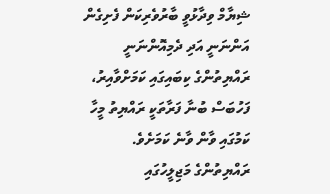ޝިޔާމް ވިދާޅުވީ ބާރުވެރިކަން ފެށިގެން އަންނަނީ އަދި ދެމިއޮންނަނީ ރައްޔިތުންގެ ކިބައިގައި ކަމަށްވާއިރު، ފަހުބަސް ބުނާ ފަރާތަކީ ރައްޔިތު މީހާ ކަމުގައި ވާން ވާނެ ކަމަށެވެ. ރައްޔިތުންގެ މަޖިލީހުގައި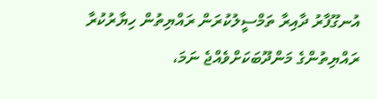އުނގޫފާރު ދާއިރާ ތަމްސީލުކުރަން ރައްޔިތުން ހިޔާރުކުރާ ރައްޔިތުންގެ މަންދޫބަކަށްވެއްޖެ ނަމަ،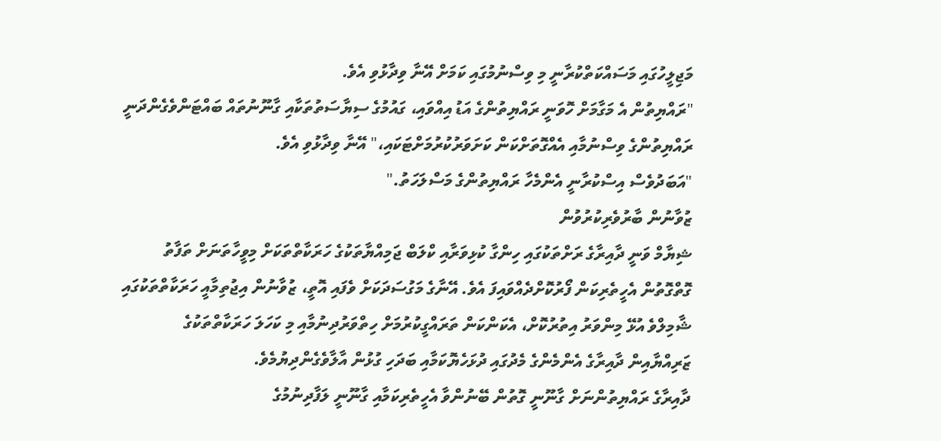މަޖިލީހުގައި މަސައްކަތްކުރާނީ މި ވިސްނުމުގައި ކަމަށް އޭނާ ވިދާޅުވި އެވެ.
"ރައްޔިތުން އެ މަގާމަށް ހޮވަނީ ރައްޔިތުންގެ އަޑު އިއްވައި، ގައުމުގެ ސިޔާސަތުތަކާއި ގާނޫނުތައް ބައްޓަންވެގެންދަނީ ރައްޔިތުންގެ ވިސްނުމާއި އެއްގޮތަށްކަން ކަށަވަރުކުރުމަށްޓަކައި،" އޭނާ ވިދާޅުވި އެވެ.
"އަބަދުވެސް އިސްކުރާނީ އެންމެހާ ރައްޔިތުންގެ މަސްލަހަތު."
ޒުވާނުން ބާރުވެރިކުރުވުން
ޝިޔާމް ވަނީ ދާއިރާގެ ރަށްތަކުގައި ހިންގާ ކުޅިވަރާއި ކްލަބް ޖަމިއްޔާތަކުގެ ހަރަކާތްތަކަށް މިވީހާތަނަށް ތަފާތު ގޮތްގޮތުން އެހީތެރިކަން ފޯރުކޮށްދެއްވައިފަ އެވެ. އޭނާގެ މަގުސަދަކަށް ވެފައި އޮތީ، ޒުވާނުން އިޖުތިމާއީ ހަރަކާތްތަކުގައި ޝާމިލްވެ އުޅޭ މިންވަރު އިތުރުކޮށް، އެކަންކަން ތަރައްގީކުރުމަށް ހިތްވަރުދިނުމާއި މި ކަހަލަ ހަރަކާތްތަކުގެ ޒަރިއްޔާއިން ދާއިރާގެ އެންމެންގެ މެދުގައި ދުޅަހެޔޮކަމާއި ބަދަހި ގުޅުން އާލާވެގެންދިޔުމެވެ.
ދާއިރާގެ ރައްޔިތުންނަށް ގާނޫނީ ގޮތުން ބޭނުންވާ އެހީތެރިކަމާއި ގާނޫނީ ލަފާދިނުމުގެ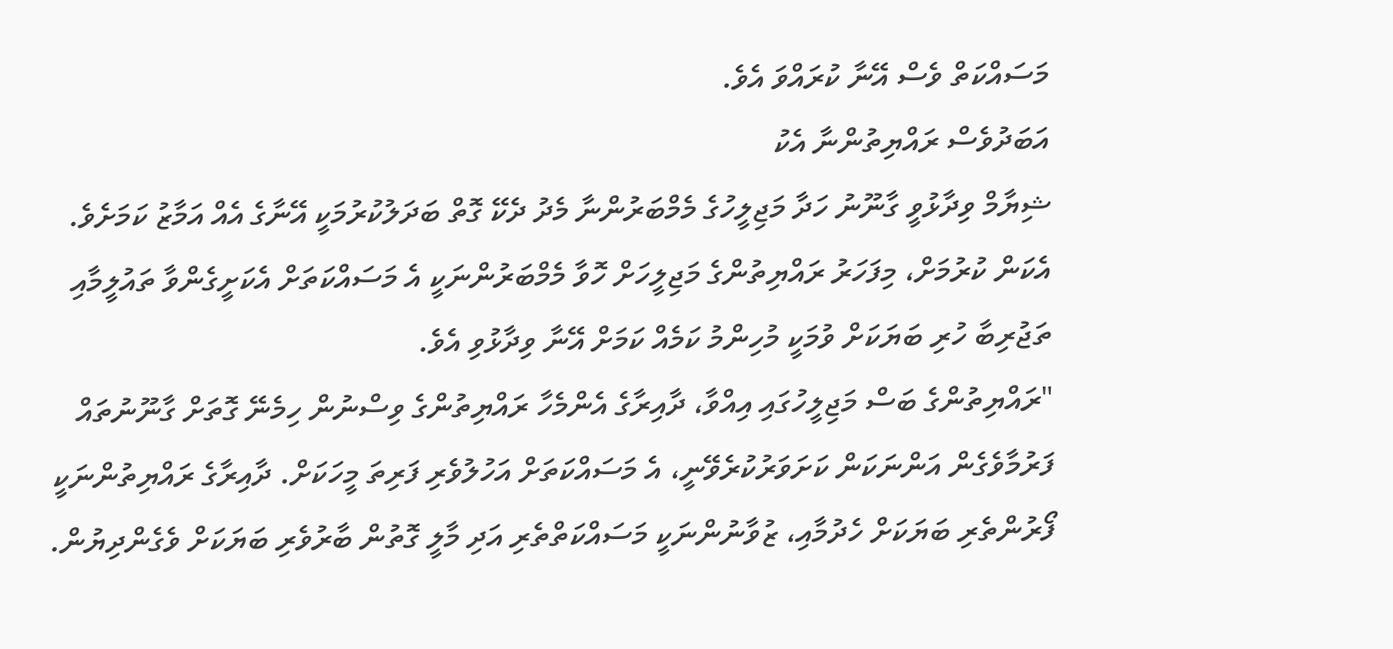މަސައްކަތް ވެސް އޭނާ ކުރައްވަ އެވެ.
އަބަދުވެސް ރައްޔިތުންނާ އެކު
ޝިޔާމް ވިދާޅުވީ ގާނޫނު ހަދާ މަޖިލީހުގެ މެމްބަރުންނާ މެދު ދެކޭ ގޮތް ބަދަލުކުރުމަކީ އޭނާގެ އެއް އަމާޒު ކަމަށެވެ. އެކަން ކުރުމަށް، މިފަހަރު ރައްޔިތުންގެ މަޖިލީހަށް ހޮވާ މެމްބަރުންނަކީ އެ މަސައްކަތަށް އެކަށީގެންވާ ތައުލީމާއި ތަޖުރިބާ ހުރި ބަޔަކަށް ވުމަކީ މުހިންމު ކަމެއް ކަމަށް އޭނާ ވިދާޅުވި އެވެ.
"ރައްޔިތުންގެ ބަސް މަޖިލީހުގައި އިއްވާ، ދާއިރާގެ އެންމެހާ ރައްޔިތުންގެ ވިސްނުން ހިމެނޭ ގޮތަށް ގާނޫނުތައް ފަރުމާވެގެން އަންނަކަން ކަށަވަރުކުރެވޭނީ، އެ މަސައްކަތަށް އަހުލުވެރި ފަރިތަ މީހަކަށް. ދާއިރާގެ ރައްޔިތުންނަކީ ފޯރުންތެރި ބަޔަކަށް ހެދުމާއި، ޒުވާނުންނަކީ މަސައްކަތްތެރި އަދި މާލީ ގޮތުން ބާރުވެރި ބަޔަކަށް ވެގެންދިޔުން.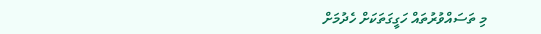މި ތަސައްވުރުތައް ހަގީގަތަކަށް ހެދުމަށް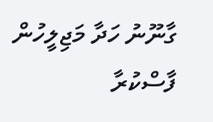ގާނޫނު ހަދާ މަޖިލީހުން ފާސްކުރާ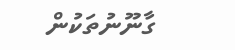ގާނޫނުތަކުން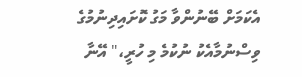އެކަމަށް ބޭނުންވާ މަގު ކޮށައިދިނުމުގެ ވިސްނުމާއެކު ނުކުމެ މި ހުރީ،" އޭނާ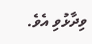ވިދާޅުވި އެވެ.